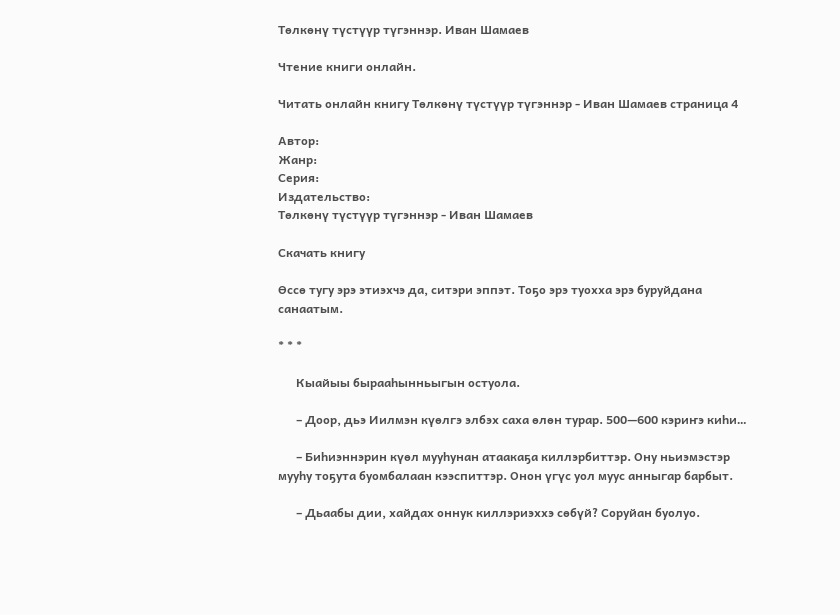Төлкөнү түстүүр түгэннэр. Иван Шамаев

Чтение книги онлайн.

Читать онлайн книгу Төлкөнү түстүүр түгэннэр - Иван Шамаев страница 4

Автор:
Жанр:
Серия:
Издательство:
Төлкөнү түстүүр түгэннэр - Иван Шамаев

Скачать книгу

Өссө тугу эрэ этиэхчэ да, ситэри эппэт. Тоҕо эрэ туохха эрэ буруйдана санаатым.

* * *

      Кыайыы бырааһынньыгын остуола.

      – Доор, дьэ Иилмэн күөлгэ элбэх саха өлөн турар. 500—600 кэриҥэ киһи…

      – Биһиэннэрин күөл мууһунан атаакаҕа киллэрбиттэр. Ону ньиэмэстэр мууһу тоҕута буомбалаан кээспиттэр. Онон үгүс уол муус анныгар барбыт.

      – Дьаабы дии, хайдах оннук киллэриэххэ сөбүй? Соруйан буолуо.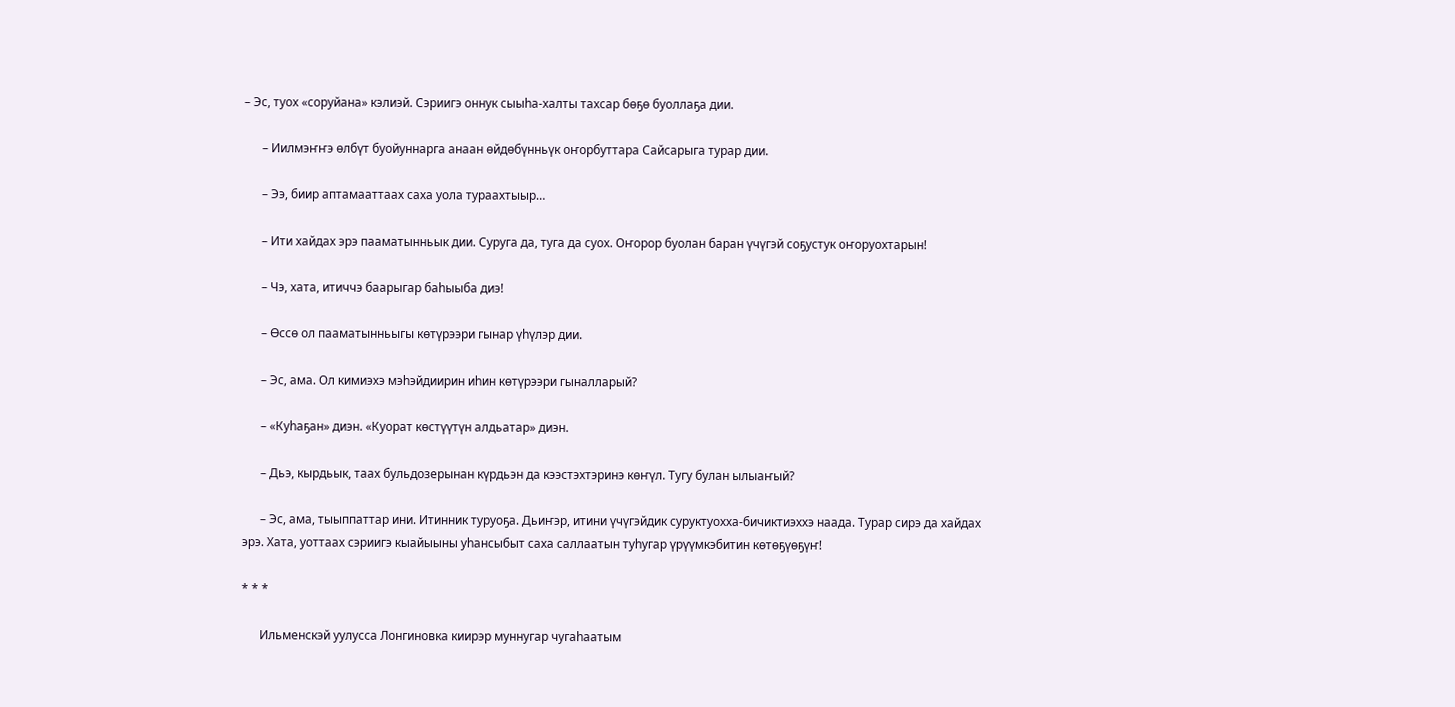– Эс, туох «соруйана» кэлиэй. Сэриигэ оннук сыыһа-халты тахсар бөҕө буоллаҕа дии.

      – Иилмэҥҥэ өлбүт буойуннарга анаан өйдөбүнньүк оҥорбуттара Сайсарыга турар дии.

      – Ээ, биир аптамааттаах саха уола тураахтыыр…

      – Ити хайдах эрэ пааматынньык дии. Суруга да, туга да суох. Оҥорор буолан баран үчүгэй соҕустук оҥоруохтарын!

      – Чэ, хата, итиччэ баарыгар баһыыба диэ!

      – Өссө ол пааматынньыгы көтүрээри гынар үһүлэр дии.

      – Эс, ама. Ол кимиэхэ мэһэйдиирин иһин көтүрээри гыналларый?

      – «Куһаҕан» диэн. «Куорат көстүүтүн алдьатар» диэн.

      – Дьэ, кырдьык, таах бульдозерынан күрдьэн да кээстэхтэринэ көҥүл. Тугу булан ылыаҥый?

      – Эс, ама, тыыппаттар ини. Итинник туруоҕа. Дьиҥэр, итини үчүгэйдик суруктуохха-бичиктиэххэ наада. Турар сирэ да хайдах эрэ. Хата, уоттаах сэриигэ кыайыыны уһансыбыт саха саллаатын туһугар үрүүмкэбитин көтөҕүөҕүҥ!

* * *

      Ильменскэй уулусса Лонгиновка киирэр муннугар чугаһаатым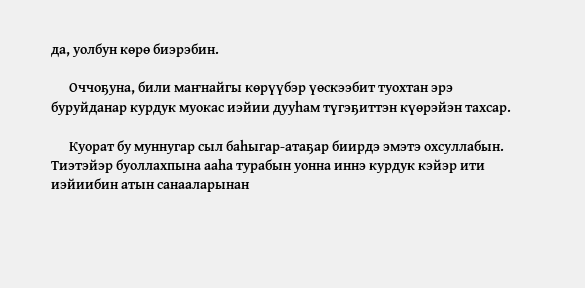да, уолбун көрө биэрэбин.

      Оччоҕуна, били маҥнайгы көрүүбэр үөскээбит туохтан эрэ буруйданар курдук муокас иэйии дууһам түгэҕиттэн күөрэйэн тахсар.

      Куорат бу муннугар сыл баһыгар-атаҕар биирдэ эмэтэ охсуллабын. Тиэтэйэр буоллахпына ааһа турабын уонна иннэ курдук кэйэр ити иэйиибин атын санааларынан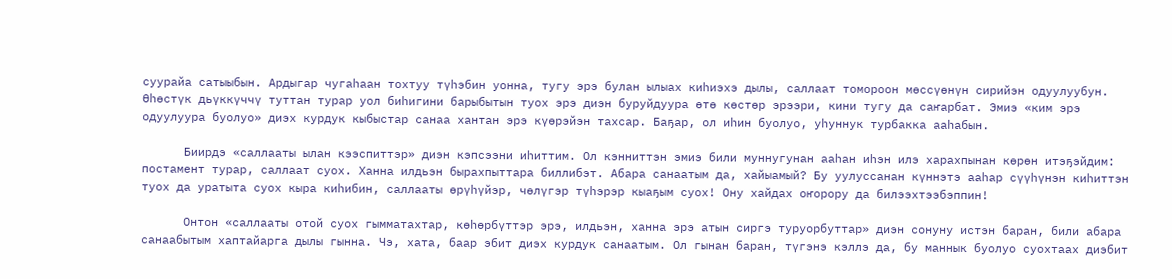суурайа сатыыбын. Ардыгар чугаһаан тохтуу түһэбин уонна, тугу эрэ булан ылыах киһиэхэ дылы, саллаат томороон мөссүөнүн сирийэн одуулуубун. Өһөстүк дьүккүччү туттан турар уол биһигини барыбытын туох эрэ диэн буруйдуура өтө көстөр эрээри, кини тугу да саҥарбат. Эмиэ «ким эрэ одуулуура буолуо» диэх курдук кыбыстар санаа хантан эрэ күөрэйэн тахсар. Баҕар, ол иһин буолуо, уһуннук турбакка ааһабын.

      Биирдэ «саллааты ылан кээспиттэр» диэн кэпсээни иһиттим. Ол кэнниттэн эмиэ били муннугунан ааһан иһэн илэ харахпынан көрөн итэҕэйдим: постамент турар, саллаат суох. Ханна илдьэн бырахпыттара биллибэт. Абара санаатым да, хайыамый? Бу уулуссанан күннэтэ ааһар сүүһүнэн киһиттэн туох да уратыта суох кыра киһибин, саллааты өрүһүйэр, чөлүгэр түһэрэр кыаҕым суох! Ону хайдах оҥорору да билээхтээбэппин!

      Онтон «саллааты отой суох гымматахтар, көһөрбүттэр эрэ, илдьэн, ханна эрэ атын сиргэ туруорбуттар» диэн сонуну истэн баран, били абара санаабытым хаптайарга дылы гынна. Чэ, хата, баар эбит диэх курдук санаатым. Ол гынан баран, түгэнэ кэллэ да, бу маннык буолуо суохтаах диэбит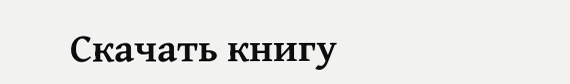Скачать книгу